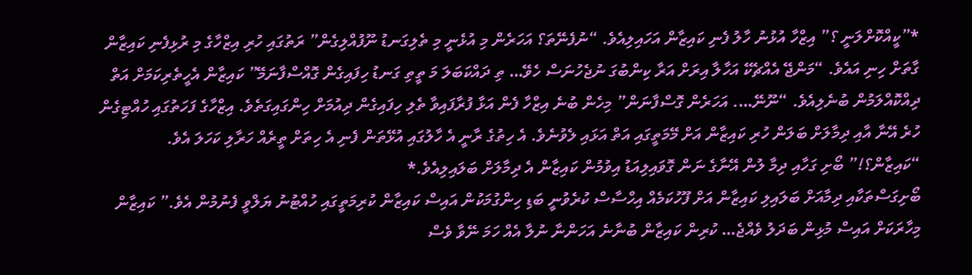*”ކީއްކޮށްލަނީ ؟” އިޒްހާ އުޅުނު ހާލު ފެނި ކައިޒާން އަހައިލިއެވެ. “ނުފެނޭތަ؟ އަހަރެން މި އުޅެނީ މި ތެލިގަނޑު ނޫފުއްލިގެން” ރަތުގައި ހުރި އިޒްހާގެ މި ރުޅިފެނި ކައިޒާން ގާތަށް ހިނި އައެވެ. “މަންޖޭ އެއްޗެކޭ އަހާލާ އިރަށް އަރާ ކިންބުގަ ނުޖެހުނަސް ހެވޭ… ތި ދައްކަބަލަ މަ ތީތި ގަނޑު ހިފައިގެން ގޮއްސްފާނަމޭ” ކައިޒާން އެހީތެރިކަމަށް އަތް ދިއްކޮއްލަމުން ބުނެލިއެވެ. “ނޫނޭ…. އަހަރެން ގޮސްފާނަން” މިހެން ބުނެ އިޒްހާ ފެން އަޅާ ފުރާފައިވާ ތެލި ހިފައިގެން ދިއުމަށް ހިންގައިގަތެވެ. އިޒްހާގެ ފަހަތުގައި ހުއްޓިގެން ހުރެ އޭނާ އާއި ދިމާލަށް ބަލަން ހުރި ކައިޒާން އަށް މޭމަތީގައި އަތް އަޅައި ލެވުނެވެ. އެ ހިތުގެ ރާނީ އެ ހާލުގައި އުޅޭތަން ފެނި އެ ހިތަށް ތީރެއް ހަރާލި ކަހަލަ އެވެ. “ކައިޒާން؟!” ބޯށި ގަހާއި ދިމާ ލުން އޭނާގެ ނަން ގޮވައިލިއަޑު އިވުމުން ކައިޒާން އެ ދިމާލަށް ބަލައިލިއެވެ.*
ބޯށިގަސްތަކާއި ދިމާއަށް ބަލައިލި ކައިޒާން އަށް ފޫހުކަމެއް އިހްސާސް ކުރެވުނީ ބަޑި ހިންގުމަކުން އައިސް ކައިޒާން ކުރިމަތީގައި ހުއްޓުނު ޔަލްވީ ފެނުމުން އެވެ.” ކައިޒާން މިހާރަކަށް އައިސް މުޅިން ބަދަލު ވެއްޖެ… ކުރިން ކައިޒާން ބުނާނެ އަހަންނާ ނުލާ އެއް ހަމަ ނޭވާ ވެސް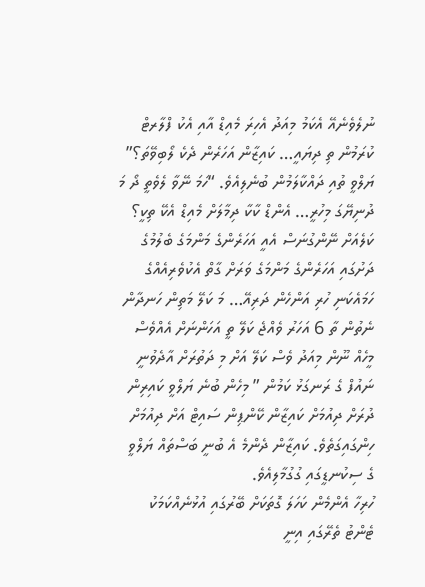ނުލެވެނެއޭ އެކަމު މިއަދު އެހިރަ މެއިޑް އާއި އެކު ފްލާރޓް ކުރަމުން ތި ދިޔައީ… ކައިޒާން އަހަރެން ދެކެ ލޯބިވޭތަ؟” ޔަލްވީ ތުއި ދައްކާލަމުން ބުނެލިއެވެ. “ހަމަ ނޭވާ ލެވެތީ ދޯ މަ ދުނިޔޭގަ މިހުރީ… އެންޑް ކާކާ ދިމާލަށް މެއިޑް އެކޭ ތިކީ؟ ކަލެއަށް ނޭންގުނަސް އެއީ އަހަރެންގެ މަންމަގެ ބެލުމުގެ ދަށުގައި އަހަރެންގެ މަންމަގެ ވަރަށް ގާތް އެކުވެރިއެއްގެ ހަމައެކަނި ހުރި އަންހެން ދަރިއޭ… މަ ކަލޭ މަތިން ހަނދާން ނެތުން ތާ 6 އަހަރު ވެއްޖެ ކަލޭ ތީ އަހަންނަށް އެއްވެސް މީހެއް ނޫން މިއަދު ވެސް ކަލޭ އަށް މި ދަތުރަށް އާދެވުނީ ނައުފް ގެ ރަނގަޅު ކަމުން ” މިހެން ބުނެ ޔަލްވީ ކައިރިން ދުރަށް ދިއުމަށް ކައިޒާން ކޭންޕިން ސައިޓް އަށް ދިއުމަށް ހިންގައިގަތެވެ. ކައިޒާން ދެންމެ އެ ބުނީ ބަސްތައް ޔަލްވީ ގެ ސިކުނޑީގައި ގުގުމާލިއެވެ.
ހުރިހާ އެންމެން ކަހަލަ ގޮތަކަށް ބޭރުގައި އުޅުނެއްކަމަކު ޓެންޓު ތެރޭގައި އިނީ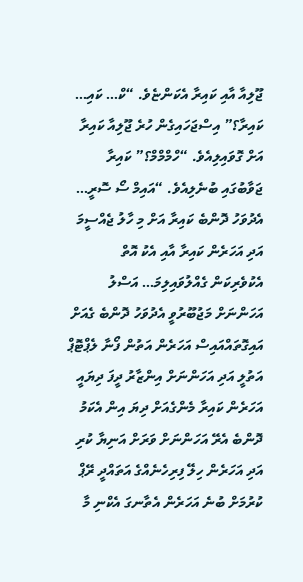ޖޫލިއާ އާއި ކައިރާ އެކަންޏެވެ. “ކް… ކައި… ކައިރާ؟” އިސްޖަހައިގެން ހުރެ ޖޫލިއާ ކައިރާ އަށް ގޮވައިލިއެވެ. “ހްމްމްމް؟” ކައިރާ ޖަވާބުގައި ބުނެލިއެވެ. “އައިމް ސޯ ސޮރީ… އެދުވަހު ދޮންބެ ކައިރާ އަށް މި ހާލު ޖެއްސީމަ އަދި އަހަރެން ކައިރާ އާއި އެކު އޮތް އެކުވެރިކަން ގެއްލުވައިލިމަ… އަސްލު އަހަންނަށް މަޖުބޫރުވީ އެދުވަހު ދޮންބެ ގެއަށް އައިގޮތައްއައިސް އަހަރެން އަތުން ފޯނާ ލެޕްޓޮޕް އަތުލީ އަދި އަހަންނަށް އިންޒާރު ދީފަ ދިޔައީ އަހަރެން ކައިރާ މެންގެއަށް ދިޔަ އިން އެކަމު ދޮންބެ އެރޭ އަހަންނަށް ވަރަށް އަނިޔާ ކުރި އަދި އަހަރެން ހިލޭ ފިރިހެނެއްގެ އަތައްދީ ރޭޕް ކުރުމަށް ބުނެ އަހަރެން އެތާނގަ އެކްނި މާ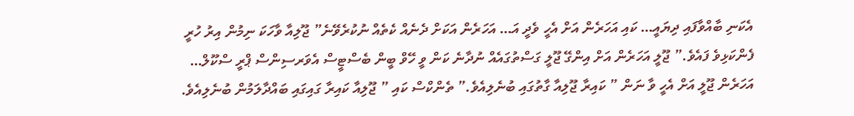އެކަނި ބާއްވާފައި ދިޔައީ… ކައި އަހަރެން އަށް އެހީ ވެދީ އަ… އަހަރެން އަކަށް ދެނެއް ކެތެއް ނުކުރެވޭނެ” ޖޫލިއާ ވާހަކަ ނިމުން އިރު ހުރީ ފެންކަޅިވެ ފައެވެ.” ޖޫލީ އަހަރެން އަށް އިންގޭ ޖޫލީ ގަސްތުގައެއް ނުދާނެ ކަން ވީ ހޭވް ބީން ބެސްޓީސް އެވަރސިންސް ޕްރީ ސްކޫލް… އަހަރެން ޖޫލީ އަށް އެހީ ވާ ނަން ” ކައިރާ ޖޫލިއާ ގާތުގައި ބުނެލިއެވެ.” ތެންކްސް ކައި ” ޖޫލިއާ ކައިރާ ގައިގައި ބައްދާލަމުން ބުނެލިއެވެ.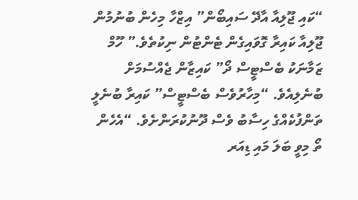“ކައި ޖޫލިއާ އާދޭ ސައިބޯން” އިޒްހާ މިހެން ބުނުމުން ޖޫލިއާ ކައިރާ ގޮވައިގެން ޓެންޓުން ނިކުތެވެ.” ހޫމް ޒަމާނަކު ބެސްޓީސް ދޯ” ކައިޒާން ޖެއްސުމަށް ބުނެލިއެވެ. “މިހާރުވެސް ބެސްޓީސް” ކައިރާ ބުނެލީ ތަންފުކެއްގެ ހިސާބު ވެސް ދޫނުކުރަންށެވެ. “އެހެން ތޯ މިވީ ބަލަ މައި ޑިއަރ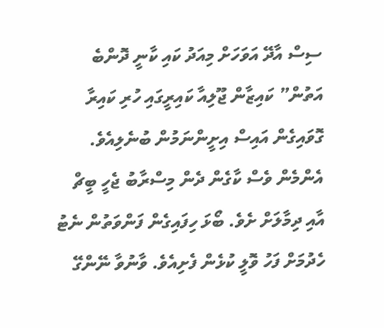ސިސް އާދޭ އަވަހަށް މިއަދު ކައި ކާނީ ދޮންބެ އަތުން” ކައިޒާން ޖޫލިއާ ކައިރީގައި ހުރި ކައިރާ ގޮވައިގެން އައިސް އިށީންނަމުން ބުނެލިއެވެ. އެންމެން ވެސް ކާގެން ދެން މިސްރާބު ޖެހީ ބީޗް އާއި ދިމާލަށް ށެވެ. ބޯޅަ ހިފައިގެން ފަންވަތުން ނެޓު ހެދުމަށް ފަހު ވޮލީ ކުޅެން ފެށިއެވެ. ވާނުވާ ނޭންގޭ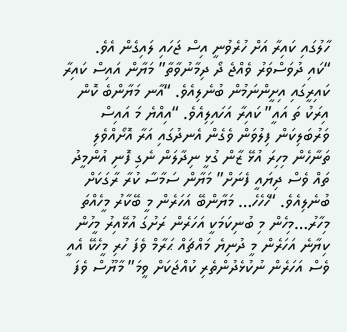ހާލުގައި ކައިރާ އަށް ހުރެވުނީ އިސް ޖަހައި ލައިގެން އެވެ.
“ކައި ދުވަސްވަރު ވެއްޖެ ދޯ ދިމާނުވާތާ” މަޔާން އައިސް ކައިރާ ކައިރީގައި އިށީންނަމުން ބުނެލިއެވެ. “އާނ މަޔާންބެ ކޮން އިރަކު ތަ އައީ” ކައިރާ އަހައިލިއެވެ. “އިއްޔެ މަ އައިސް ވަރުބަލިކަން ފިލުވަން ވެގެން އެނދުގައި އަރާ އޮށޯއްވެލި ތަނާހެން މިހިރަ އުޅޭ ޒާން ގުޅީ ނިދާލަން ނެގި ފޮނި އުންމީދު ތައް ވެސް ދިޔައީ ފެނަށް” މަޔާން ސަމާސާ ކުރާ ރާގަކަށް ބުނެލިއެވެ. “ހެހެހެ… މަޔާންބޭ އަހަރެން މީ ބޭކާރު މީހެއްތަ މިހާރު…މިހެން މި ބުނިކަމަކީ އަހަރެން ރަށުގަ އުޅޭއިރު މީހުން ކިޔާނެ އަހަރެން މީ ދުނިޔެ މައްޗައް ޙަރާމް ވެފަ ހުރި މީހެކޭ އެއީ ވެސް އަހަރެން ނުކުޅެދުންތެރި ކުއްޖަކަށް ވީމަ” މާޔޫސް ވެފަ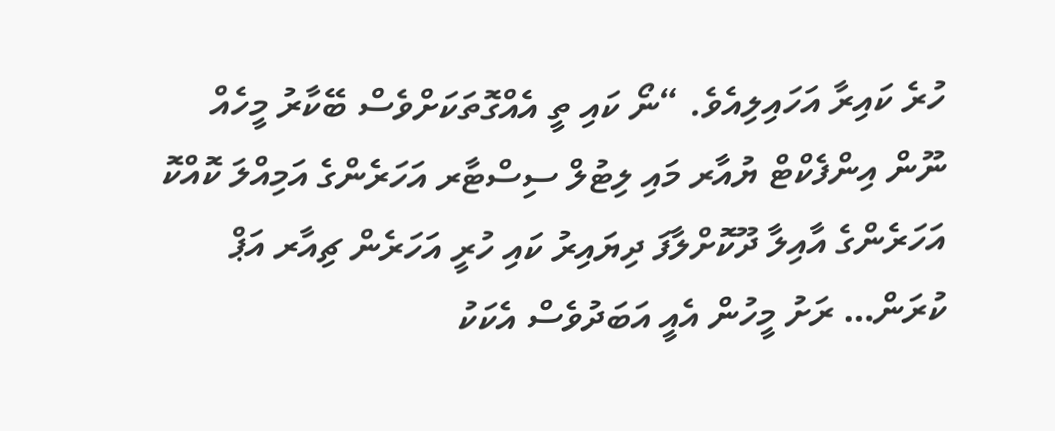ހުރެ ކައިރާ އަހައިލިއެވެ. “ނޯ ކައި ތީ އެއްގޮތަކަށްވެސް ބޭކާރު މީހެއް ނޫން އިންފެކްޓް ޔުއާރ މައި ލިޓުލް ސިސްޓާރ އަހަރެންގެ އަމިއްލަ ކޮއްކޮ އަހަރެންގެ އާއިލާ ދޫކޮށްލާފަ ދިޔައިރު ކައި ހުރީ އަހަރެން ޗިއާރ އަޕް ކުރަން… ރަށު މީހުން އެއީ އަބަދުވެސް އެކަކު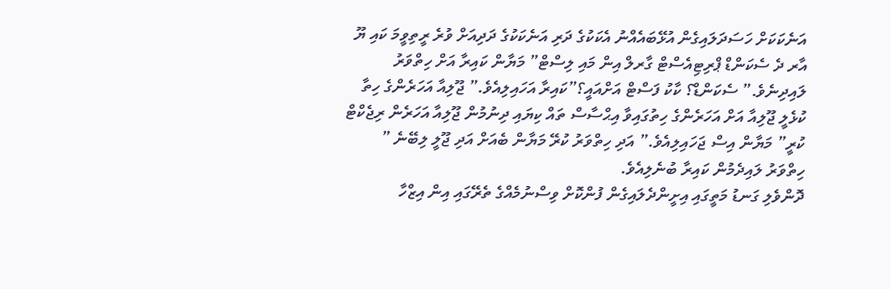އަނެކަކަށް ހަސަދަލައިގެން އުޅޭބައެއްނު އެކަކުގެ ދަރި އަނެކަކުގެ ދަދިއަށް ވުރެ ރީތިވީމަ ކައި ޔޫ އާރ ދެ ސެކަންޑް ޕްރިޓިއެސްޓް ގާރލް އިން މައި ލިސްޓް” މަޔާން ކައިރާ އަށް ހިތްވަރު ލައިދިނެވެ.” ސެކަންޑް؟ ކާކު ފަސްޓް އަށްއައީ؟”ކައިރާ އަހައިލިއެވެ.” ޖޫލިއާ އަހަރެންގެ ހިތާ ކުޅެލީ ޖޫލިއާ އަށް އަހަރެންގެ ހިތުގައިވާ އިޙްސާސް ތައް ކިޔައި ދިނުމުން ޖޫލިއާ އަހަރެން ރިޖެކްޓް ކުރީ” މަޔާން އިސް ޖަހައިލިއެވެ.” އަދި ހިތްވަރު ކުރޭ މަޔާން ބެއަށް އަދި ޖޫލީ ލިބޭނެ ” ހިތްވަރު ލައިދެމުން ކައިރާ ބުނެލިއެވެ.
ދޮންވެލި ގަނޑު މަތީގައި އިށީންދެލައިގެން ފުންކޮށް ވިސްނުމެއްގެ ތެރޭގައި އިން އިޒްހާ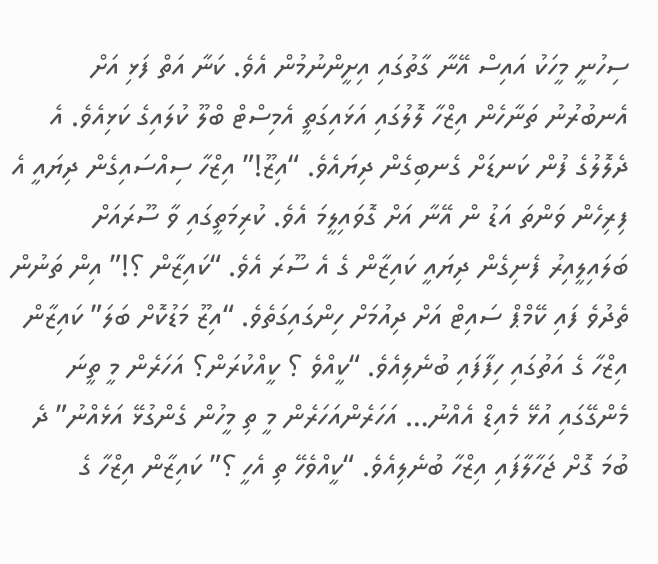ސިހުނީ މީހަކު އައިސް އޭނާ ގާތުގައި އިށީންނުމުން އެވެ. ކަނާ އަތް ފަޅި އަށް އެނބުރުނު ތަނާހެން އިޒްހާ ލޮލުގައި އަޅައިގަތީ އެމިސްޓް ބްލޫ ކުލައިގެ ކަޅިއެވެ. އެ ދެލޮލުގެ ފުން ކަނޑަށް ގެނބިގެން ދިޔައެވެ. “އިޒޫ!” އިޒްހާ ސިއްސައިގެން ދިޔައީ އެ ފިރިހެން ވަންތަ އަޑު ން އޭނާ އަށް ގޮވައިލީމަ އެވެ. ކުރިމަތީގައި ވާ ސޫރައަށް ބަލައިލީއިރު ފެނިގެން ދިޔައީ ކައިޒާން ގެ އެ ސޫރަ އެވެ. “ކައިޒާން ؟!” އިން ތަނުން ތެދުވެ ފައި ކޭމްޕް ސައިޓް އަށް ދިއުމަށް ހިންގައިގަތެވެ. “އިޒޫ މަޑުކޮށް ބަލަ” ކައިޒާން އިޒްހާ ގެ އަތުގައި ހިފާފައި ބުނެލިއެވެ. “ކީއްވެ ؟ ކީއްކުރަން؟ އަހަރެން މީ ތީނަ މެންގޭގައި އުޅޭ މެއިޑް އެއްނު… އަހަރެންއަހަރެން މީ ތި މީހުން ގެންގުޅޭ އަޅެއްނު” ދެ ބުމަ ގޮށް ޖަހާލާފައި އިޒްހާ ބުނެލިއެވެ. “ކީއްވެހޭ ތި އެހީ ؟” ކައިޒާން އިޒްހާ ގެ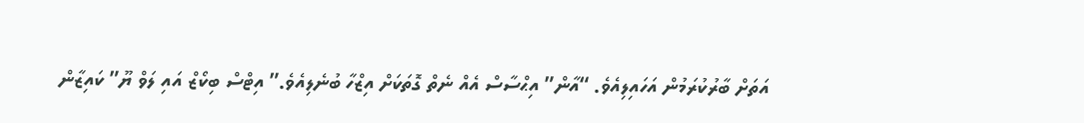އަތަށް ބާރުކުރަމުން އަހައިލިއެވެ. “އާން” އިޙްސާސް އެއް ނެތް ގޮތަކަށް އިޒްހާ ބުނެލިއެވެ.” އިޓްސް ބިކޯޒް އައި ލަވް ޔޫ” ކައިޒާން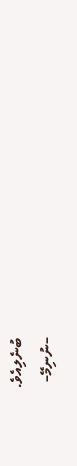ބުނެލިއެވެ.
–ނުނިމޭ–